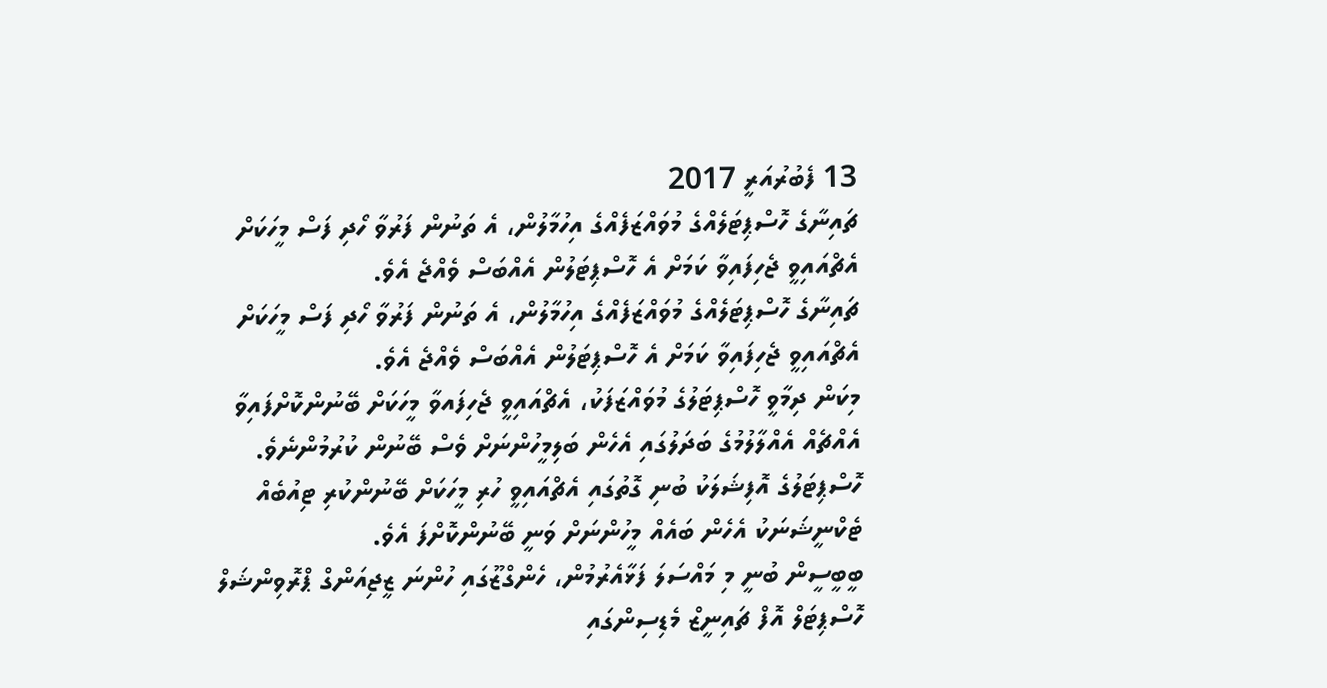13 ފެބުރުއަރީ 2017
ޗައިނާގެ ހޮސްޕިޓަލެއްގެ މުވައްޒަފެއްގެ އިހުމާލުން، އެ ތަނުން ފަރުވާ ހޯދި ފަސް މީހަކަށް އެޗްއައިވީ ޖެހިފައިވާ ކަމަށް އެ ހޮސްޕިޓަލުން އެއްބަސް ވެއްޖެ އެވެ.
ޗައިނާގެ ހޮސްޕިޓަލެއްގެ މުވައްޒަފެއްގެ އިހުމާލުން، އެ ތަނުން ފަރުވާ ހޯދި ފަސް މީހަކަށް އެޗްއައިވީ ޖެހިފައިވާ ކަމަށް އެ ހޮސްޕިޓަލުން އެއްބަސް ވެއްޖެ އެވެ.
މިކަން ދިމާވީ ހޮސްޕިޓަލުގެ މުވައްޒަފަކު، އެޗްއައިވީ ޖެހިފައވާ މީހަކަށް ބޭނުންކޮށްފައިވާ އެއްޗެއް އެއްލާލުމުގެ ބަދަލުގައި އެހެން ބަލިމީހުންނަށް ވެސް ބޭނުން ކުރުމުންނެވެ.
ހޮސްޕިޓަލުގެ އޮފިޝަލަކު ބުނި ގޮތުގައި އެޗްއައިވީ ހުރި މީހަކަށް ބޭނުންކުރި ޓިއުބެއް ޓެކްނީޝަނަކު އެހެން ބައެއް މީހުންނަށް ވަނީ ބޭނުންކޮށްފަ އެވެ.
ބީބީސީން ބުނީ މި މައްސަލަ ފަޅާއެރުމުން، ހެންގްޒޫގައި ހުންނަ ޒީޖިއަންގް ޕްރޮވިންޝަލް ހޮސްޕިޓަލް އޮފް ޗައިނީޒް މެޑިސިންގައި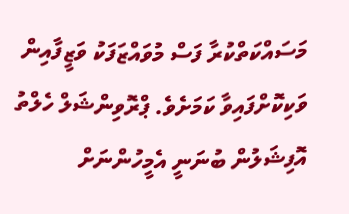މަސައްކަތްކުރާ ފަސް މުވައްޒަފަކު ވަޒީފާއިން ވަކިކޮށްފައިވާ ކަމަށެވެ. ޕްރޮވިންޝަލް ހެލްތު އޮފިޝަލުން ބުނަނީ އެމީހުންނަށް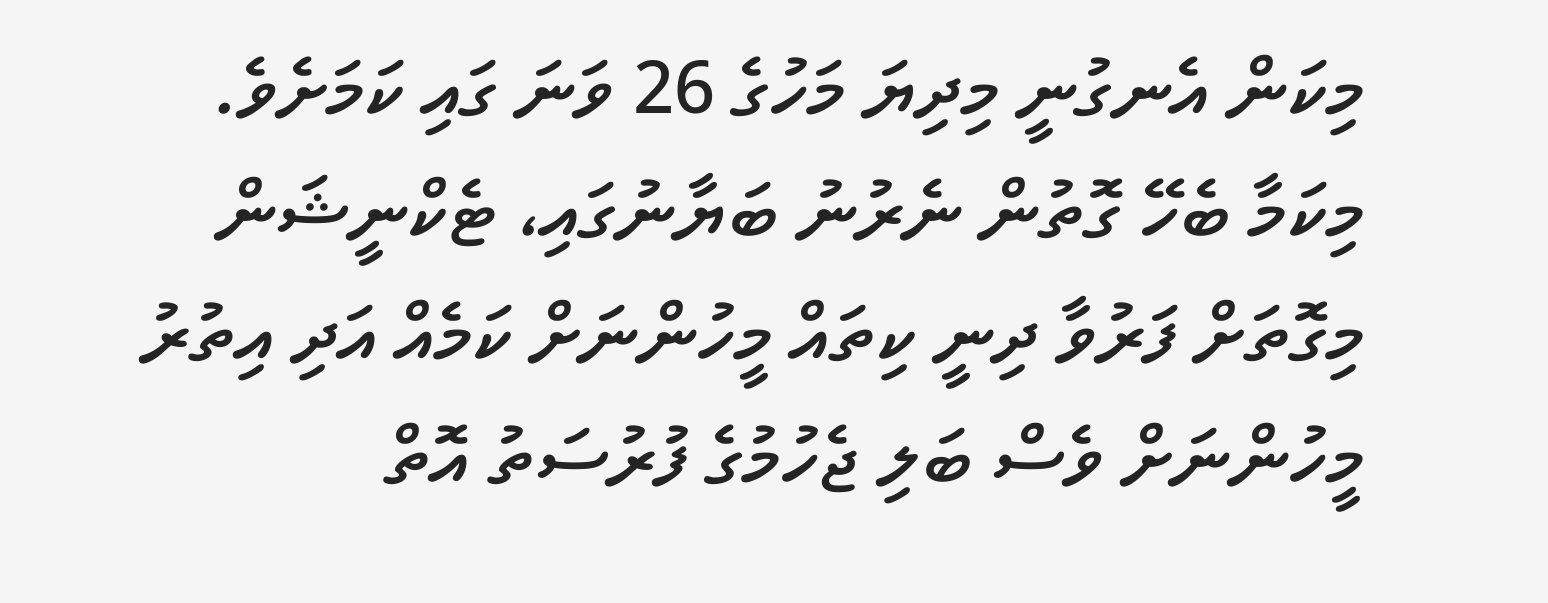މިކަން އެނގުނީ މިދިޔަ މަހުގެ 26 ވަނަ ގައި ކަމަށެވެ.
މިކަމާ ބެހޭ ގޮތުން ނެރުނު ބަޔާނުގައި، ޓެކްނީޝަން މިގޮތަށް ފަރުވާ ދިނީ ކިތައް މީހުންނަށް ކަމެއް އަދި އިތުރު މީހުންނަށް ވެސް ބަލި ޖެހުމުގެ ފުރުސަތު އޮތް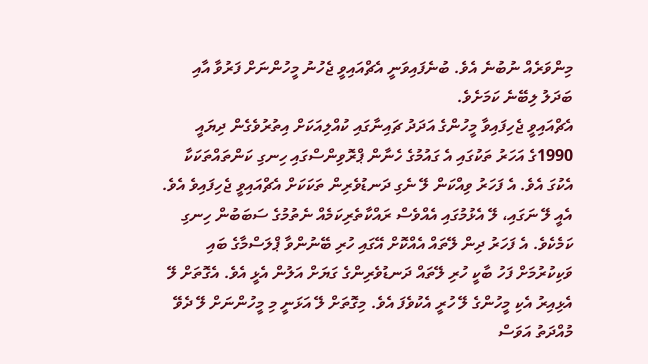މިންވަރެއް ނުބުނެ އެވެ. ބުނެފައިވަނީ އެޗްއައިވީ ޖެހުނު މީހުންނަށް ފަރުވާ އާއި ބަދަލު ލިބޭނެ ކަމަށެވެ.
އެޗްއައިވީ ޖެހިފައިވާ މީހުންގެ އަދަދު ޗައިނާގައި ކުއްލިއަކަށް އިތުރުވެގެން ދިޔައީ 1990ގެ އަހަރު ތަކުގައި އެ ގައުމުގެ ހެނާން ޕްރޮވިންސްގައި ހިނގި ކަންތައްތަކަކާ އެކުގަ އެވެ. އެ ފަހަރު ވިއްކަން ލޭ ނެގި ދަނޑުވެރިން ތަކަކަށް އެޗްއައިވީ ޖެހިފައިވެ އެވެ. އެއީ ލޭ ނަގައި، ލޭ އެޅުމުގައި އެއްވެސް ރައްކާތެރިކަމެއް ނެތުމުގެ ސަބަބުން ހިނގި ކަމެކެވެ. އެ ފަހަރު ދިން ލޭތައް އެއްކޮށް އޭގައި ހުރި ބޭނުންވާ ޕްލަސްމާގެ ބައި ވަކިކުރުމަށް ފަހު ބާކީ ހުރި ލޭތައް ދަނޑުވެރިންގެ ގަޔަށް އަލުން އެޅީ އެވެ. އެގޮތަށް ލޭ އެޅިއިރު އެކި މީހުންގެ ލޭ ހުރީ އެކުވެފަ އެވެ. މިގޮތަށް ލޭ އަޅަނީ މި މީހުންނަށް ލޭ ދެވޭ މުއްދަތު އަވަސް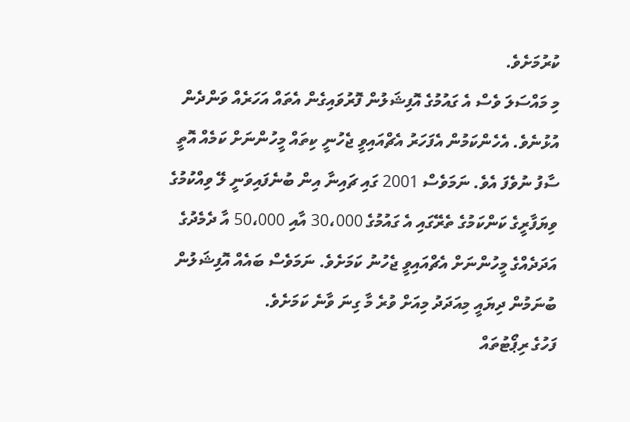ކުރުމަށެވެ.
މި މައްސަލަ ވެސް އެ ގައުމުގެ އޮފިޝަލުން ފޮރުވައިގެން އެތައް އަހަރެއް ވަންދެން އުޅުނެވެ. އެހެންކަމުން އެފަހަރު އެޗްއައިވީ ޖެހުނީ ކިތައް މީހުންނަށް ކަމެއް އޮތީ ސާފު ނުވެފަ އެވެ. ނަމަވެސް 2001 ގައި ޗައިނާ އިން ބުނެފައިވަނީ ލޭ ވިއްކުމުގެ ވިޔަފާރީގެ ކަންކަމުގެ ތެރޭގައި އެ ގައުމުގެ 30،000 އާއި 50،000 އާ ދެމެދުގެ އަދަދެއްގެ މީހުންނަށް އެޗްއައިވީ ޖެހުނު ކަމަށެވެ. ނަމަވެސް ބައެއް އޮފިޝަލުން ބުނަމުން ދިޔައީ މިއަދަދު މިއަށް ވުރެ މާ ގިނަ ވާނެ ކަމަށެވެ.
ފަހުގެ ރިޕޯޓުތައް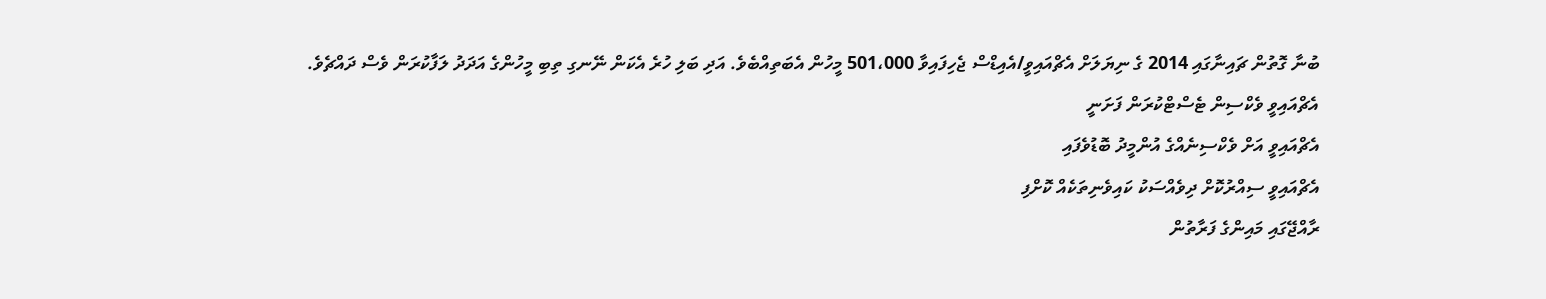ބުނާ ގޮތުން ޗައިނާގައި 2014 ގެ ނިޔަލަށް އެޗްއައިވީ/އެއިޑްސް ޖެހިފައިވާ 501،000 މީހުން އެބަތިއްބެވެ. އަދި ބަލި ހުރެ އެކަން ނޭނގި ތިބި މީހުންގެ އަދަދު ލަފާކުރަން ވެސް ދައްޗެވެ.
އެޗްއައިވީ ވެކްސިން ޓެސްޓްކުރަން ފަށަނީ
އެޗްއައިވީ އަށް ވެކްސިނެއްގެ އުންމީދު ބޮޑުވެފައި
އެޗްއައިވީ ސިއްރުކޮށް ދިވެއްސަކު ކައިވެނިތަކެއް ކޮށްފި
ރާއްޖޭގައި މައިންގެ ފަރާތުން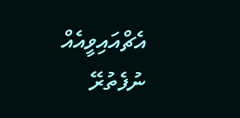އެޗްއައިވީއެއް ނުފެތުރޭ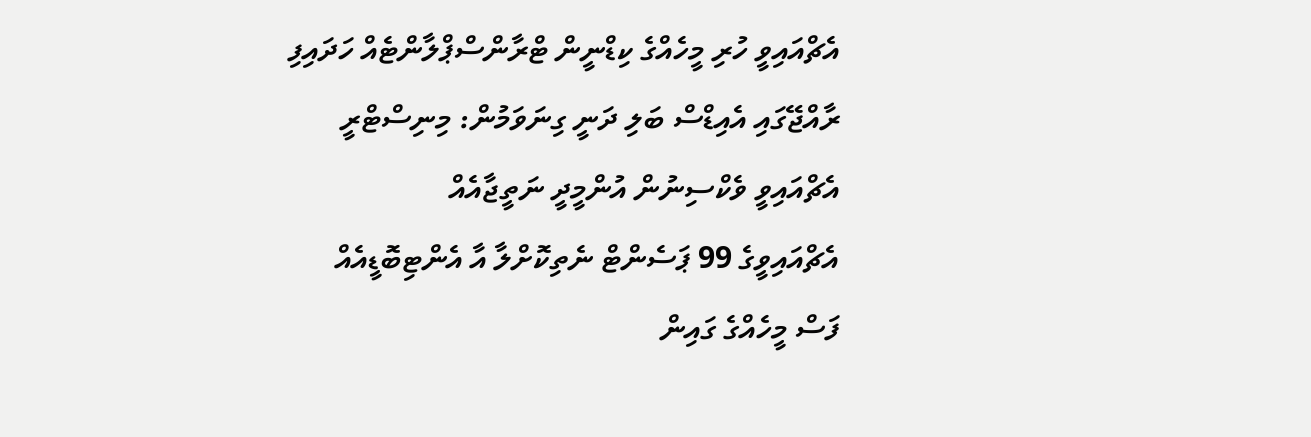އެޗްއައިވީ ހުރި މީހެއްގެ ކިޑްނީން ޓްރާންސްޕްލާންޓެއް ހަދައިފި
ރާއްޖޭގައި އެއިޑްސް ބަލި ދަނީ ގިނަވަމުން: މިނިސްޓްރީ
އެޗްއައިވީ ވެކްސިނުން އުންމީދީ ނަތީޖާއެއް
އެޗްއައިވީގެ 99 ޕަސެންޓް ނެތިކޮށްލާ އާ އެންޓިބޮޑީއެއް
ފަސް މީހެއްގެ ގައިން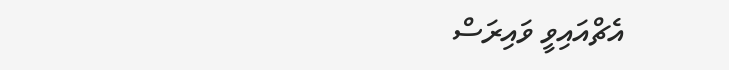އެޗްއައިވީ ވައިރަސް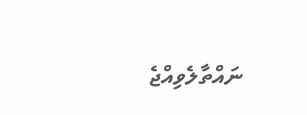ނައްތާލެވިއްޖެ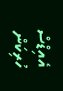އެއިޑްސް ހުރިކަން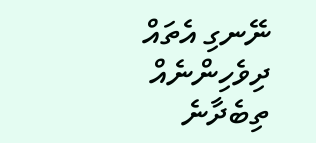ނޭނގި އެތައް ދިވެހިންނެއް ތިބެދާނެ